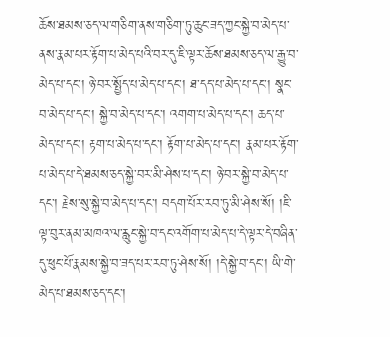ཆོས་ཐམས་ཅད་ལ་གཅིག་ནས་གཅིག་ཏུ་ཆུང་ཟད་ཀྱང་སྐྱེ་བ་མེད་པ་ནས་རྣམ་པར་རྟོག་པ་མེད་པའི་བར་དུ་ཇི་ལྟར་ཆོས་ཐམས་ཅད་ལ་རྒྱུ་བ་མེད་པ་དང་། ཉེ་བར་སྤྱོད་པ་མེད་པ་དང་། ཐ་དད་པ་མེད་པ་དང་། སྣང་བ་མེད་པ་དང་། སྐྱེ་བ་མེད་པ་དང་། འགག་པ་མེད་པ་དང་། ཆད་པ་མེད་པ་དང་། རྟག་པ་མེད་པ་དང་། རྟོག་པ་མེད་པ་དང་། རྣམ་པར་རྟོག་པ་མེད་པ་དེ་ཐམས་ཅད་སྐྱེ་བར་མི་ཤེས་པ་དང་། ཉེ་བར་སྐྱེ་བ་མེད་པ་དང་། རྗེས་སུ་སྐྱེ་བ་མེད་པ་དང་། བདག་པོར་རབ་ཏུ་མི་ཤེས་སོ། །ཇི་ལྟ་བུར་ནམ་མཁའ་ལ་རླུང་སྐྱེ་བ་དང་འགོག་པ་མེད་པ་དེ་ལྟར་དེ་བཞིན་དུ་ཕུང་པོ་རྣམས་སྐྱེ་བ་ཟད་པར་རབ་ཏུ་ཤེས་སོ། །དེ་སྐྱེ་བ་དང་། ཡི་གེ་མེད་པ་ཐམས་ཅད་དང་།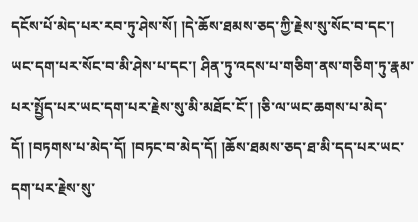དངོས་པོ་མེད་པར་རབ་ཏུ་ཤེས་སོ། །དེ་ཆོས་ཐམས་ཅད་ཀྱི་རྗེས་སུ་སོང་བ་དང་། ཡང་དག་པར་སོང་བ་མི་ཤེས་པ་དང་། ཤིན་ཏུ་འདས་པ་གཅིག་ནས་གཅིག་ཏུ་རྣམ་པར་སྤྱོད་པར་ཡང་དག་པར་རྗེས་སུ་མི་མཐོང་ངོ་། །ཅི་ལ་ཡང་ཆགས་པ་མེད་དོ། །བཏགས་པ་མེད་དོ། །བཏང་བ་མེད་དོ། །ཆོས་ཐམས་ཅད་ཐ་མི་དད་པར་ཡང་དག་པར་རྗེས་སུ་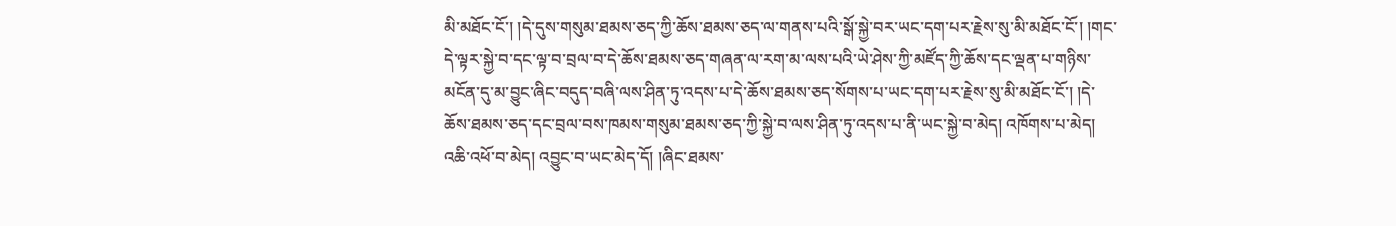མི་མཐོང་ངོ་། །དེ་དུས་གསུམ་ཐམས་ཅད་ཀྱི་ཆོས་ཐམས་ཅད་ལ་གནས་པའི་སྒོ་སྐྱེ་བར་ཡང་དག་པར་རྗེས་སུ་མི་མཐོང་ངོ་། །གང་དེ་ལྟར་སྐྱེ་བ་དང་ལྟ་བ་བྲལ་བ་དེ་ཆོས་ཐམས་ཅད་གཞན་ལ་རག་མ་ལས་པའི་ཡེ་ཤེས་ཀྱི་མཛོད་ཀྱི་ཆོས་དང་ལྡན་པ་གཉིས་མངོན་དུ་མ་བྱུང་ཞིང་བདུད་བཞི་ལས་ཤིན་ཏུ་འདས་པ་དེ་ཆོས་ཐམས་ཅད་སོགས་པ་ཡང་དག་པར་རྗེས་སུ་མི་མཐོང་ངོ་། །དེ་ཆོས་ཐམས་ཅད་དང་བྲལ་བས་ཁམས་གསུམ་ཐམས་ཅད་ཀྱི་སྐྱེ་བ་ལས་ཤིན་ཏུ་འདས་པ་ནི་ཡང་སྐྱེ་བ་མེད། འཁོགས་པ་མེད། འཆི་འཕོ་བ་མེད། འབྱུང་བ་ཡང་མེད་དོ། །ཞིང་ཐམས་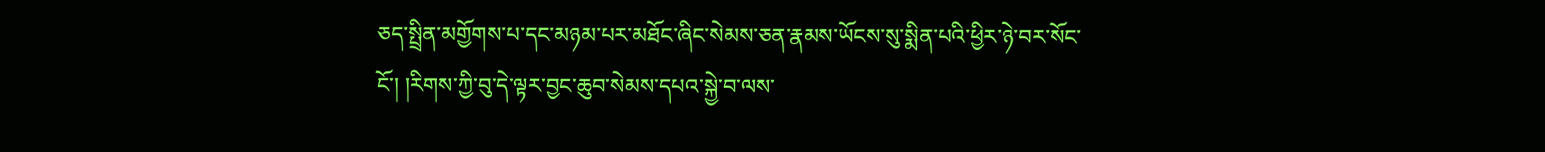ཅད་སྤྲིན་མགྱོགས་པ་དང་མཉམ་པར་མཐོང་ཞིང་སེམས་ཅན་རྣམས་ཡོངས་སུ་སྨིན་པའི་ཕྱིར་ཉེ་བར་སོང་ངོ་། །རིགས་ཀྱི་བུ་དེ་ལྟར་བྱང་ཆུབ་སེམས་དཔའ་སྐྱེ་བ་ལས་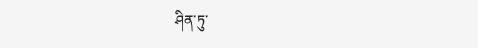ཤིན་ཏུ་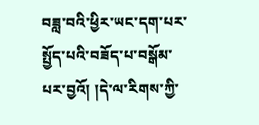བཟླ་བའི་ཕྱིར་ཡང་དག་པར་སྤྱོད་པའི་བཟོད་པ་བསྒོམ་པར་བྱའོ། །དེ་ལ་རིགས་ཀྱི་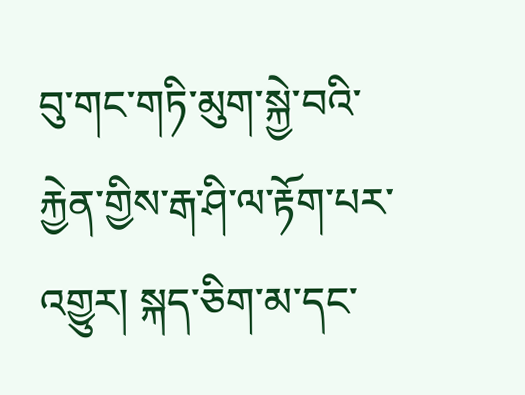བུ་གང་གཏི་མུག་སྐྱེ་བའི་རྐྱེན་གྱིས་རྒ་ཤི་ལ་རྟོག་པར་འགྱུར། སྐད་ཅིག་མ་དང་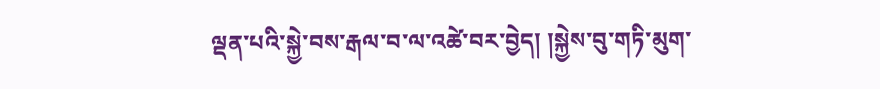ལྡན་པའི་སྐྱེ་བས་རྒལ་བ་ལ་འཚེ་བར་བྱེད། །སྐྱེས་བུ་གཏི་མུག་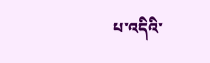པ་འདིའི་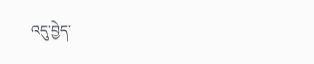འདུ་བྱེད་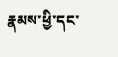རྣམས་ཕྱི་དང་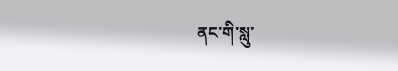ནང་གི་སླུ་